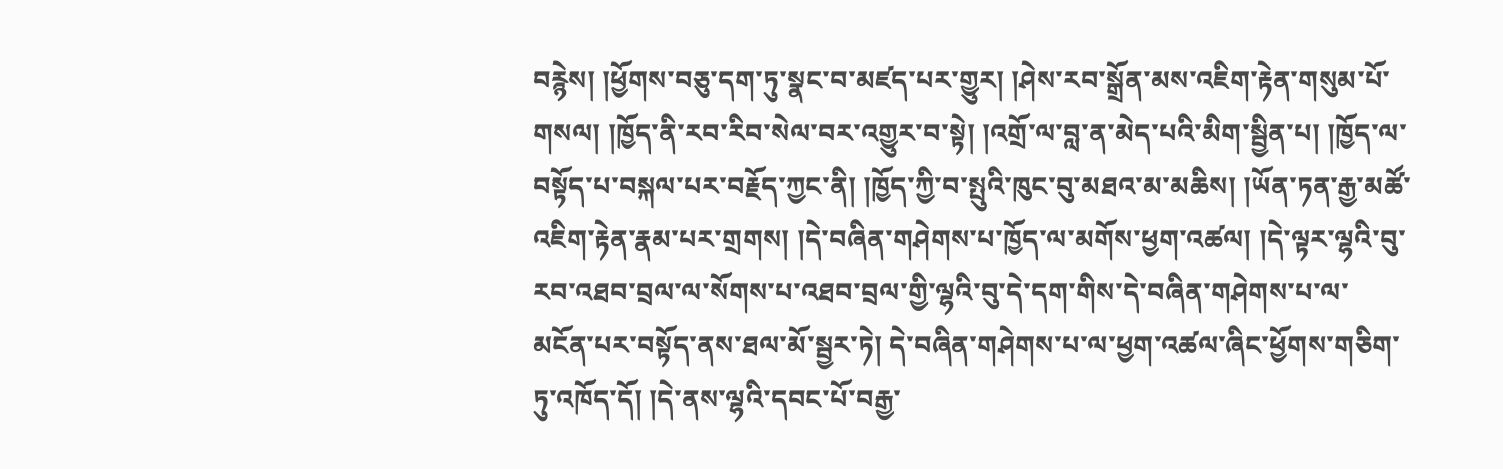བརྙེས། །ཕྱོགས་བཅུ་དག་ཏུ་སྣང་བ་མཛད་པར་གྱུར། །ཤེས་རབ་སྒྲོན་མས་འཇིག་རྟེན་གསུམ་པོ་གསལ། །ཁྱོད་ནི་རབ་རིབ་སེལ་བར་འགྱུར་བ་སྟེ། །འགྲོ་ལ་བླ་ན་མེད་པའི་མིག་སྦྱིན་པ། །ཁྱོད་ལ་བསྟོད་པ་བསྐལ་པར་བརྗོད་ཀྱང་ནི། །ཁྱོད་ཀྱི་བ་སྤུའི་ཁུང་བུ་མཐའ་མ་མཆིས། །ཡོན་ཏན་རྒྱ་མཚོ་འཇིག་རྟེན་རྣམ་པར་གྲགས། །དེ་བཞིན་གཤེགས་པ་ཁྱོད་ལ་མགོས་ཕྱག་འཚལ། །དེ་ལྟར་ལྷའི་བུ་རབ་འཐབ་བྲལ་ལ་སོགས་པ་འཐབ་བྲལ་གྱི་ལྷའི་བུ་དེ་དག་གིས་དེ་བཞིན་གཤེགས་པ་ལ་མངོན་པར་བསྟོད་ནས་ཐལ་མོ་སྦྱར་ཏེ། དེ་བཞིན་གཤེགས་པ་ལ་ཕྱག་འཚལ་ཞིང་ཕྱོགས་གཅིག་ཏུ་འཁོད་དོ། །དེ་ནས་ལྷའི་དབང་པོ་བརྒྱ་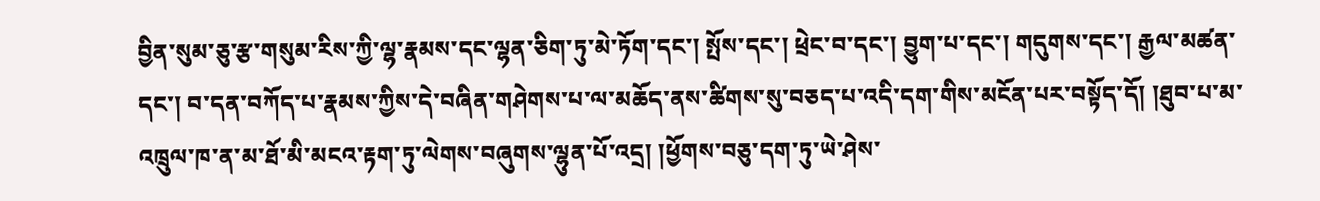བྱིན་སུམ་ཅུ་རྩ་གསུམ་རིས་ཀྱི་ལྷ་རྣམས་དང་ལྷན་ཅིག་ཏུ་མེ་ཏོག་དང་། སྤོས་དང་། ཕྲེང་བ་དང་། བྱུག་པ་དང་། གདུགས་དང་། རྒྱལ་མཚན་དང་། བ་དན་བཀོད་པ་རྣམས་ཀྱིས་དེ་བཞིན་གཤེགས་པ་ལ་མཆོད་ནས་ཚིགས་སུ་བཅད་པ་འདི་དག་གིས་མངོན་པར་བསྟོད་དོ། །ཐུབ་པ་མ་འཁྲུལ་ཁ་ན་མ་ཐོ་མི་མངའ་རྟག་ཏུ་ལེགས་བཞུགས་ལྷུན་པོ་འདྲ། །ཕྱོགས་བཅུ་དག་ཏུ་ཡེ་ཤེས་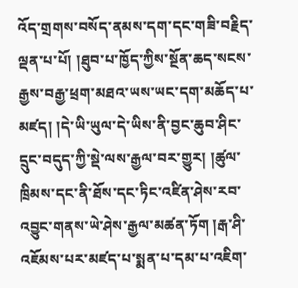འོད་གྲགས་བསོད་ནམས་དག་དང་གཟི་བརྗིད་ལྡན་པ་པོ། །ཐུབ་པ་ཁྱོད་ཀྱིས་སྔོན་ཆད་སངས་རྒྱས་བརྒྱ་ཕྲག་མཐའ་ཡས་ཡང་དག་མཆོད་པ་མཛད། །དེ་ཡི་ཡུལ་དེ་ཡིས་ནི་བྱང་ཆུབ་ཤིང་དྲུང་བདུད་ཀྱི་སྡེ་ལས་རྒྱལ་བར་གྱུར། །ཚུལ་ཁྲིམས་དང་ནི་ཐོས་དང་ཏིང་འཛིན་ཤེས་རབ་འབྱུང་གནས་ཡེ་ཤེས་རྒྱལ་མཚན་ཏོག །རྒ་ཤི་འཇོམས་པར་མཛད་པ་སྨན་པ་དམ་པ་འཇིག་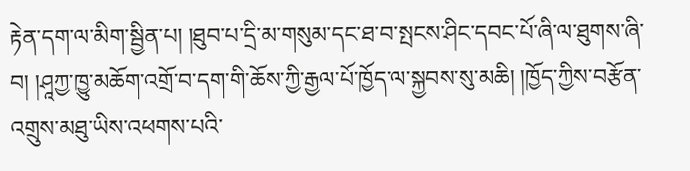རྟེན་དག་ལ་མིག་སྦྱིན་པ། །ཐུབ་པ་དྲི་མ་གསུམ་དང་ཐ་བ་སྤངས་ཤིང་དབང་པོ་ཞི་ལ་ཐུགས་ཞི་བ། །ཤཱཀྱ་ཁྱུ་མཆོག་འགྲོ་བ་དག་གི་ཆོས་ཀྱི་རྒྱལ་པོ་ཁྱོད་ལ་སྐྱབས་སུ་མཆི། །ཁྱོད་ཀྱིས་བརྩོན་འགྲུས་མཐུ་ཡིས་འཕགས་པའི་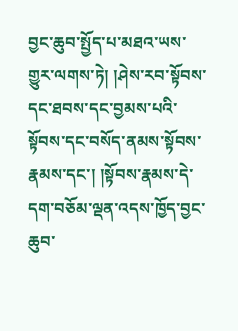བྱང་ཆུབ་སྤྱོད་པ་མཐའ་ཡས་གྱུར་ལགས་ཏེ། །ཤེས་རབ་སྟོབས་དང་ཐབས་དང་བྱམས་པའི་སྟོབས་དང་བསོད་ནམས་སྟོབས་རྣམས་དང་། །སྟོབས་རྣམས་དེ་དག་བཅོམ་ལྡན་འདས་ཁྱོད་བྱང་ཆུབ་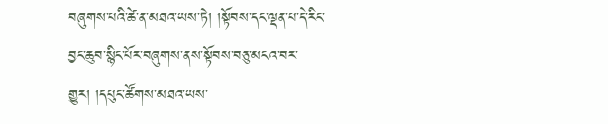བཞུགས་པའི་ཚེ་ན་མཐའ་ཡས་ཏེ། །སྟོབས་དང་ལྡན་པ་དེ་རིང་བྱང་ཆུབ་སྙིང་པོར་བཞུགས་ནས་སྟོབས་བཅུ་མངའ་བར་གྱུར། །དཔུང་ཚོགས་མཐའ་ཡས་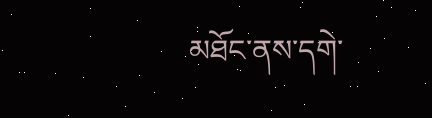མཐོང་ནས་དགེ་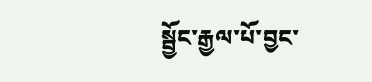སྦྱོང་རྒྱལ་པོ་བྱང་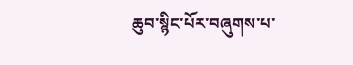ཆུབ་སྙིང་པོར་བཞུགས་པ་